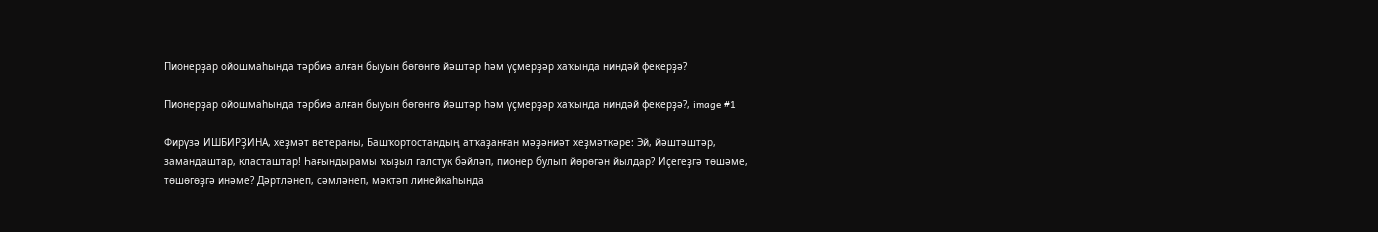Пионерҙар ойошмаһында тәрбиә алған быуын бөгөнгө йәштәр һәм үҫмерҙәр хаҡында ниндәй фекерҙә?

Пионерҙар ойошмаһында тәрбиә алған быуын бөгөнгө йәштәр һәм үҫмерҙәр хаҡында ниндәй фекерҙә?, image #1

Фирүзә ИШБИРҘИНА, хеҙмәт ветераны, Башҡортостандың атҡаҙанған мәҙәниәт хеҙмәткәре: Эй, йәштәштәр, замандаштар, класташтар! Һағындырамы ҡыҙыл галстук бәйләп, пионер булып йөрөгән йылдар? Иҫегеҙгә төшәме, төшөгөҙгә инәме? Дәртләнеп, сәмләнеп, мәктәп линейкаһында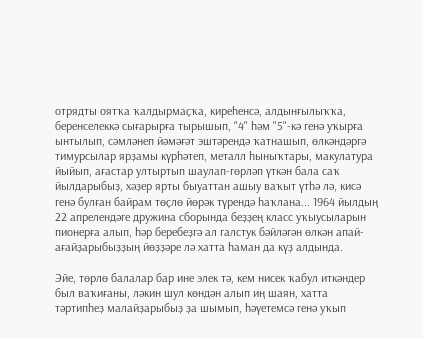отрядты оятҡа ҡалдырмаҫҡа, киреһенсә, алдынғылыҡҡа, беренселеккә сығарырға тырышып, "4" һәм "5"-кә генә уҡырға ынтылып, сәмләнеп йәмәғәт эштәрендә ҡатнашып, өлкәндәргә тимурсылар ярҙамы күрһәтеп, металл һыныҡтары, макулатура йыйып, ағастар ултыртып шаулап-гөрләп үткән бала саҡ йылдарыбыҙ, хәҙер ярты быуаттан ашыу ваҡыт үтһә лә, кисә генә булған байрам төҫлө йөрәк түрендә һаҡлана... 1964 йылдың 22 апрелендәге дружина сборында беҙҙең класс уҡыусыларын пионерға алып, һәр беребеҙгә ал галстук бәйләгән өлкән апай-ағайҙарыбыҙҙың йөҙҙәре лә хатта һаман да күҙ алдында.

Эйе, төрлө балалар бар ине элек тә, кем нисек ҡабул иткәндер был ваҡиғаны, ләкин шул көндән алып иң шаян, хатта тәртипһеҙ малайҙарыбыҙ ҙа шымып, һәүетемсә генә уҡып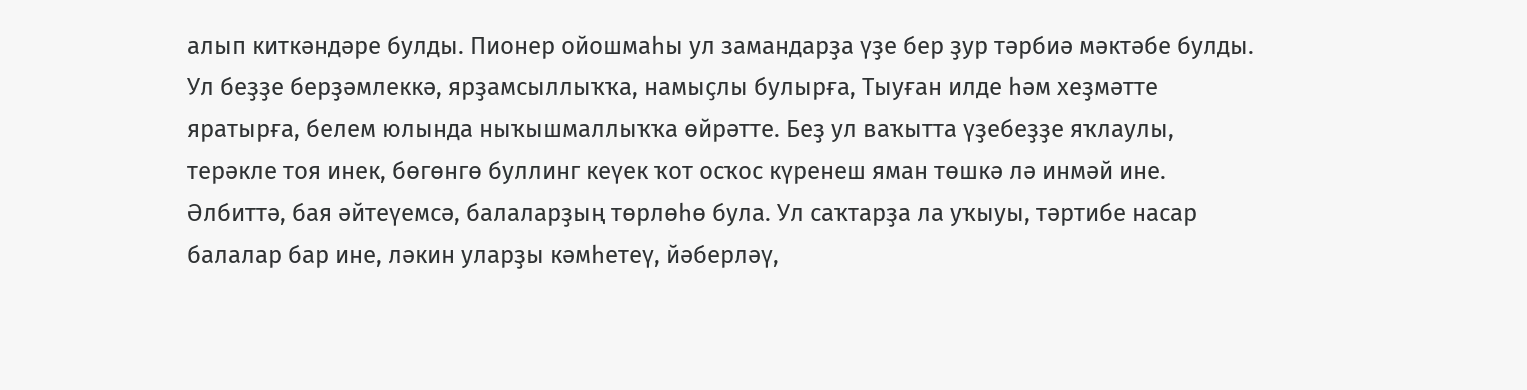алып киткәндәре булды. Пионер ойошмаһы ул замандарҙа үҙе бер ҙур тәрбиә мәктәбе булды. Ул беҙҙе берҙәмлеккә, ярҙамсыллыҡҡа, намыҫлы булырға, Тыуған илде һәм хеҙмәтте яратырға, белем юлында ныҡышмаллыҡҡа өйрәтте. Беҙ ул ваҡытта үҙебеҙҙе яҡлаулы, терәкле тоя инек, бөгөнгө буллинг кеүек ҡот осҡос күренеш яман төшкә лә инмәй ине. Әлбиттә, бая әйтеүемсә, балаларҙың төрлөһө була. Ул саҡтарҙа ла уҡыуы, тәртибе насар балалар бар ине, ләкин уларҙы кәмһетеү, йәберләү,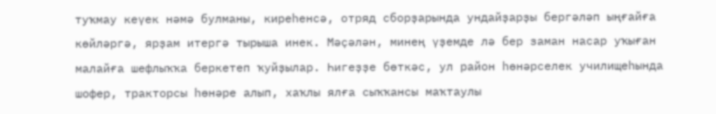туҡмау кеүек нәмә булманы, киреһенсә, отряд сборҙарында ундайҙарҙы бергәләп ыңғайға көйләргә, ярҙам итергә тырыша инек. Мәҫәлән, минең үҙемде лә бер заман насар уҡыған малайға шефлыҡҡа беркетеп ҡуйҙылар. Һигеҙҙе бөткәс, ул район һөнәрселек училищеһында шофер, тракторсы һөнәре алып, хаҡлы ялға сыҡҡансы маҡтаулы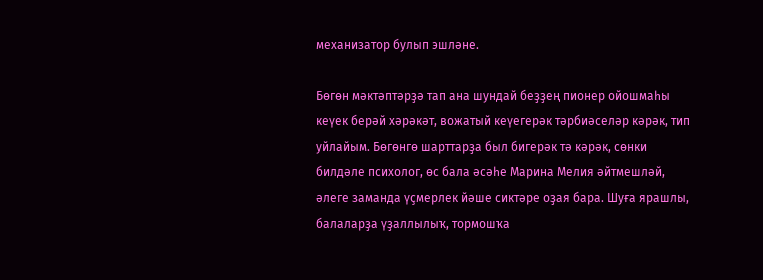механизатор булып эшләне.

Бөгөн мәктәптәрҙә тап ана шундай беҙҙең пионер ойошмаһы кеүек берәй хәрәкәт, вожатый кеүегерәк тәрбиәселәр кәрәк, тип уйлайым. Бөгөнгө шарттарҙа был бигерәк тә кәрәк, сөнки билдәле психолог, өс бала әсәһе Марина Мелия әйтмешләй, әлеге заманда үҫмерлек йәше сиктәре оҙая бара. Шуға ярашлы, балаларҙа үҙаллылыҡ, тормошҡа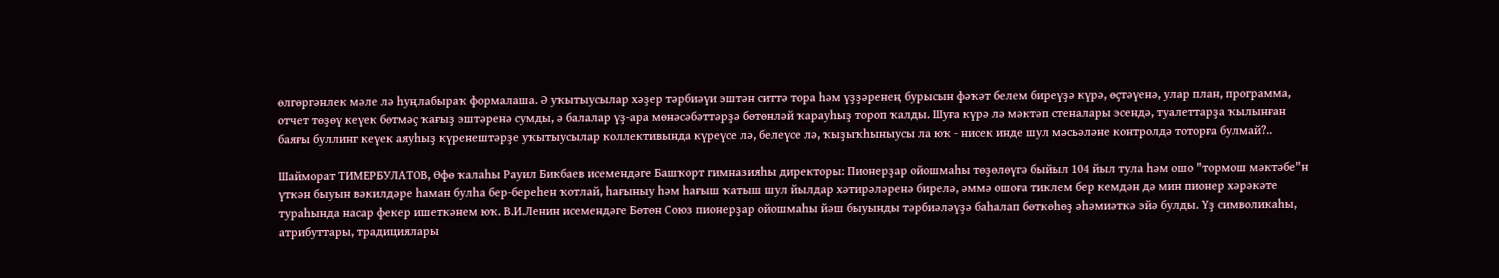өлгөргәнлек мәле лә һуңлабыраҡ формалаша. Ә уҡытыусылар хәҙер тәрбиәүи эштән ситтә тора һәм үҙҙәренең бурысын фәҡәт белем биреүҙә күрә, өҫтәүенә, улар план, программа, отчет төҙөү кеүек бөтмәҫ ҡағыҙ эштәренә сумды, ә балалар үҙ-ара мөнәсәбәттәрҙә бөтөнләй ҡарауһыҙ тороп ҡалды. Шуға күрә лә мәктәп стеналары эсендә, туалеттарҙа ҡылынған баяғы буллинг кеүек аяуһыҙ күренештәрҙе уҡытыусылар коллективында күреүсе лә, белеүсе лә, ҡыҙыҡһыныусы ла юҡ - нисек инде шул мәсьәләне контролдә тоторға булмай?..

Шайморат ТИМЕРБУЛАТОВ, Өфө ҡалаһы Рауил Бикбаев исемендәге Башҡорт гимназияһы директоры: Пионерҙар ойошмаһы төҙөлөүгә быйыл 104 йыл тула һәм ошо "тормош мәктәбе"н үткән быуын вәкилдәре һаман булһа бер-береһен ҡотлай, һағыныу һәм һағыш ҡатыш шул йылдар хәтирәләренә бирелә, әммә ошоға тиклем бер кемдән дә мин пионер хәрәкәте тураһында насар фекер ишеткәнем юҡ. В.И.Ленин исемендәге Бөтөн Союз пионерҙар ойошмаһы йәш быуынды тәрбиәләүҙә баһалап бөткөһөҙ әһәмиәткә эйә булды. Үҙ символикаһы, атрибуттары, традициялары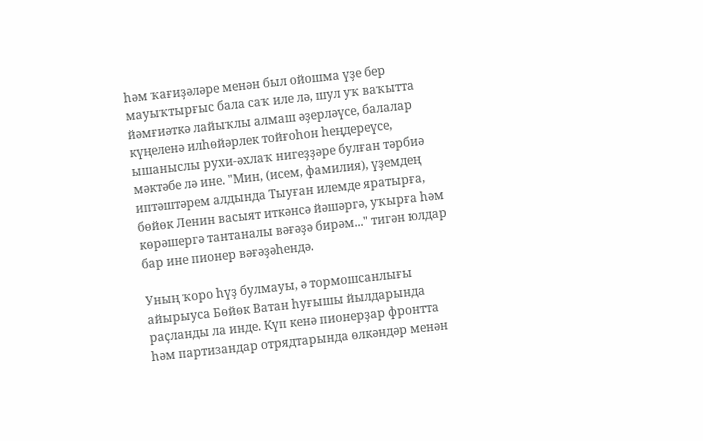һәм ҡағиҙәләре менән был ойошма үҙе бер мауыҡтырғыс бала саҡ иле лә, шул уҡ ваҡытта йәмғиәткә лайыҡлы алмаш әҙерләүсе, балалар күңеленә илһөйәрлек тойғоһон һеңдереүсе, ышаныслы рухи-әхлаҡ нигеҙҙәре булған тәрбиә мәктәбе лә ине. "Мин, (исем, фамилия), үҙемдең иптәштәрем алдында Тыуған илемде яратырға, бөйөк Ленин васыят иткәнсә йәшәргә, уҡырға һәм көрәшергә тантаналы вәғәҙә бирәм..." тигән юлдар бар ине пионер вәғәҙәһендә.

Уның ҡоро һүҙ булмауы, ә тормошсанлығы айырыуса Бөйөк Ватан һуғышы йылдарында раҫланды ла инде. Күп кенә пионерҙар фронтта һәм партизандар отрядтарында өлкәндәр менән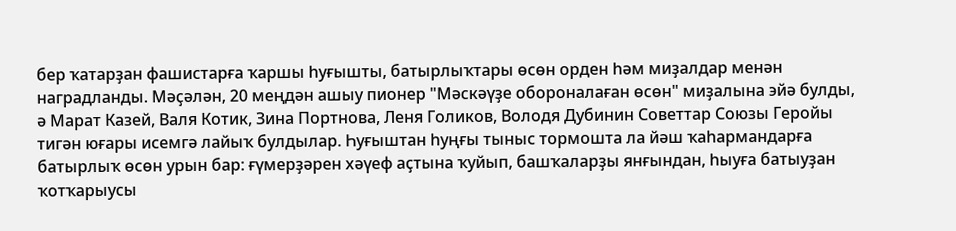бер ҡатарҙан фашистарға ҡаршы һуғышты, батырлыҡтары өсөн орден һәм миҙалдар менән наградланды. Мәҫәлән, 20 меңдән ашыу пионер "Мәскәүҙе обороналаған өсөн" миҙалына эйә булды, ә Марат Казей, Валя Котик, Зина Портнова, Леня Голиков, Володя Дубинин Советтар Союзы Геройы тигән юғары исемгә лайыҡ булдылар. Һуғыштан һуңғы тыныс тормошта ла йәш ҡаһармандарға батырлыҡ өсөн урын бар: ғүмерҙәрен хәүеф аҫтына ҡуйып, башҡаларҙы янғындан, һыуға батыуҙан ҡотҡарыусы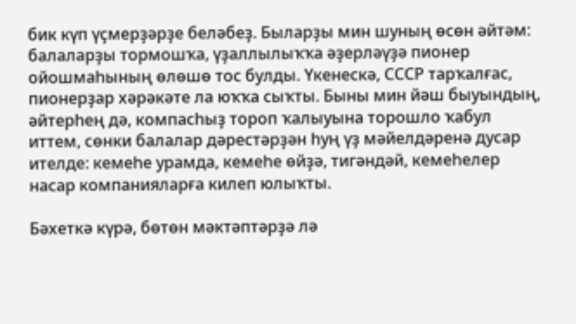бик күп үҫмерҙәрҙе беләбеҙ. Быларҙы мин шуның өсөн әйтәм: балаларҙы тормошҡа, үҙаллылыҡҡа әҙерләүҙә пионер ойошмаһының өлөшө тос булды. Үкенескә, СССР тарҡалғас, пионерҙар хәрәкәте ла юҡҡа сыҡты. Быны мин йәш быуындың, әйтерһең дә, компасһыҙ тороп ҡалыуына торошло ҡабул иттем, сөнки балалар дәрестәрҙән һуң үҙ мәйелдәренә дусар ителде: кемеһе урамда, кемеһе өйҙә, тигәндәй, кемеһелер насар компанияларға килеп юлыҡты.

Бәхеткә күрә, бөтөн мәктәптәрҙә лә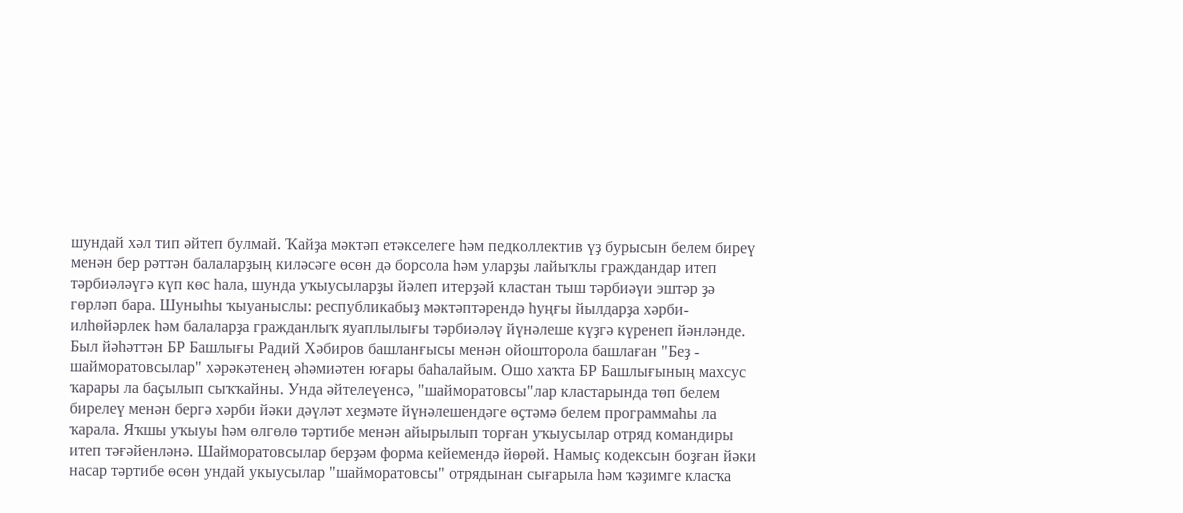шундай хәл тип әйтеп булмай. Ҡайҙа мәктәп етәкселеге һәм педколлектив үҙ бурысын белем биреү менән бер рәттән балаларҙың киләсәге өсөн дә борсола һәм уларҙы лайыҡлы граждандар итеп тәрбиәләүгә күп көс һала, шунда уҡыусыларҙы йәлеп итерҙәй кластан тыш тәрбиәүи эштәр ҙә гөрләп бара. Шуныһы ҡыуаныслы: республикабыҙ мәктәптәрендә һуңғы йылдарҙа хәрби-илһөйәрлек һәм балаларҙа гражданлыҡ яуаплылығы тәрбиәләү йүнәлеше күҙгә күренеп йәнләнде. Был йәһәттән БР Башлығы Радий Хәбиров башланғысы менән ойошторола башлаған "Беҙ - шайморатовсылар" хәрәкәтенең әһәмиәтен юғары баһалайым. Ошо хаҡта БР Башлығының махсус ҡарары ла баҫылып сыҡҡайны. Унда әйтелеүенсә, "шайморатовсы"лар кластарында төп белем бирелеү менән бергә хәрби йәки дәүләт хеҙмәте йүнәлешендәге өҫтәмә белем программаһы ла ҡарала. Яҡшы уҡыуы һәм өлгөлө тәртибе менән айырылып торған уҡыусылар отряд командиры итеп тәғәйенләнә. Шайморатовсылар берҙәм форма кейемендә йөрөй. Намыҫ кодексын боҙған йәки насар тәртибе өсөн ундай укыусылар "шайморатовсы" отрядынан сығарыла һәм ҡәҙимге класҡа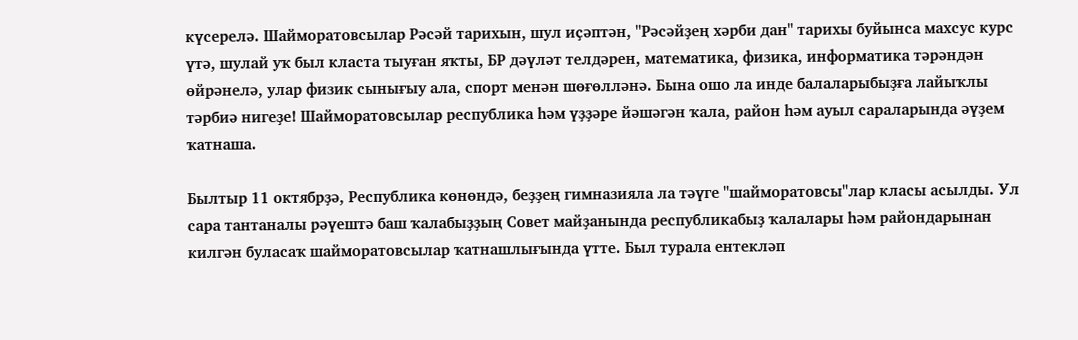күсерелә. Шайморатовсылар Рәсәй тарихын, шул иҫәптән, "Рәсәйҙең хәрби дан" тарихы буйынса махсус курс үтә, шулай уҡ был класта тыуған яҡты, БР дәүләт телдәрен, математика, физика, информатика тәрәндән өйрәнелә, улар физик сынығыу ала, спорт менән шөғөлләнә. Бына ошо ла инде балаларыбыҙға лайыҡлы тәрбиә нигеҙе! Шайморатовсылар республика һәм үҙҙәре йәшәгән ҡала, район һәм ауыл сараларында әүҙем ҡатнаша.

Былтыр 11 октябрҙә, Республика көнөндә, беҙҙең гимназияла ла тәүге "шайморатовсы"лар класы асылды. Ул сара тантаналы рәүештә баш ҡалабыҙҙың Совет майҙанында республикабыҙ ҡалалары һәм райондарынан килгән буласаҡ шайморатовсылар ҡатнашлығында үтте. Был турала ентекләп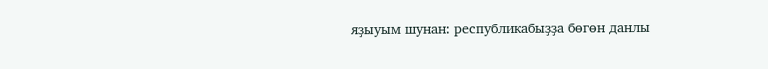яҙыуым шунан: республикабыҙҙа бөгөн данлы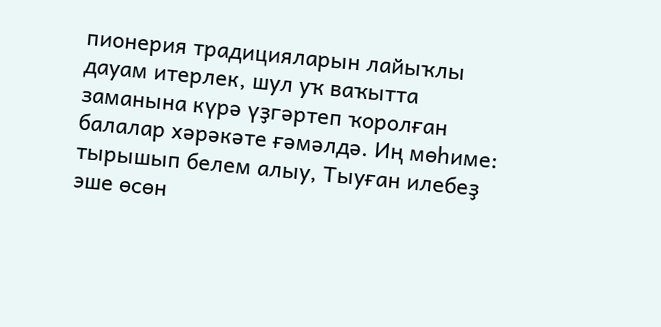пионерия традицияларын лайыҡлы дауам итерлек, шул уҡ ваҡытта заманына күрә үҙгәртеп ҡоролған балалар хәрәкәте ғәмәлдә. Иң мөһиме: тырышып белем алыу, Тыуған илебеҙ эше өсөн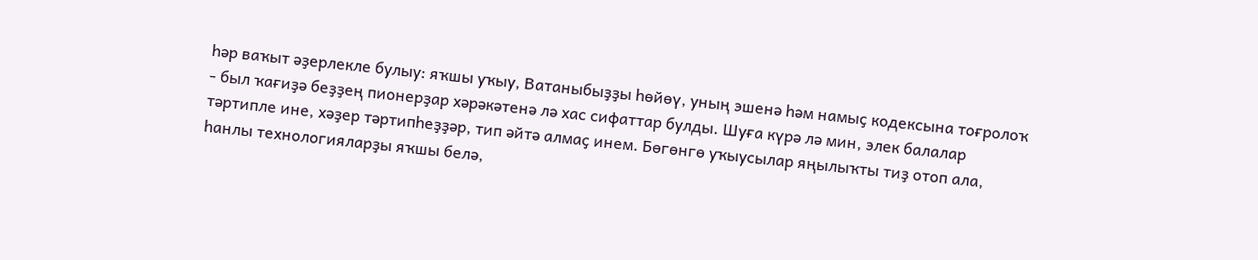һәр ваҡыт әҙерлекле булыу: яҡшы уҡыу, Ватаныбыҙҙы һөйөү, уның эшенә һәм намыҫ кодексына тоғролоҡ - был ҡағиҙә беҙҙең пионерҙар хәрәкәтенә лә хас сифаттар булды. Шуға күрә лә мин, элек балалар тәртипле ине, хәҙер тәртипһеҙҙәр, тип әйтә алмаҫ инем. Бөгөнгө уҡыусылар яңылыҡты тиҙ отоп ала, һанлы технологияларҙы яҡшы белә,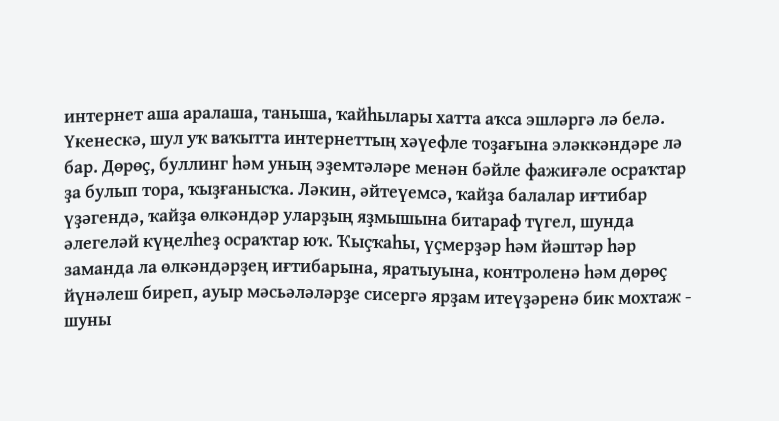интернет аша аралаша, таныша, ҡайһылары хатта аҡса эшләргә лә белә. Үкенескә, шул уҡ ваҡытта интернеттың хәүефле тоҙағына эләккәндәре лә бар. Дөрөҫ, буллинг һәм уның эҙемтәләре менән бәйле фажиғәле осраҡтар ҙа булып тора, ҡыҙғанысҡа. Ләкин, әйтеүемсә, ҡайҙа балалар иғтибар үҙәгендә, ҡайҙа өлкәндәр уларҙың яҙмышына битараф түгел, шунда әлегеләй күңелһеҙ осраҡтар юҡ. Ҡыҫҡаһы, үҫмерҙәр һәм йәштәр һәр заманда ла өлкәндәрҙең иғтибарына, яратыуына, контроленә һәм дөрөҫ йүнәлеш биреп, ауыр мәсьәләләрҙе сисергә ярҙам итеүҙәренә бик мохтаж - шуны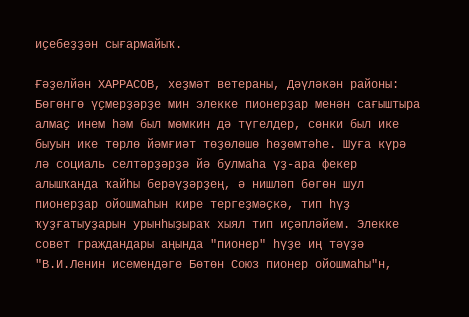иҫебеҙҙән сығармайыҡ.

Ғәҙелйән ХАРРАСОВ, хеҙмәт ветераны, Дәүләкән районы: Бөгөнгө үҫмерҙәрҙе мин элекке пионерҙар менән сағыштыра алмаҫ инем һәм был мөмкин дә түгелдер, сөнки был ике быуын ике төрлө йәмғиәт төҙөлөшө һөҙөмтәһе. Шуға күрә лә социаль селтәрҙәрҙә йә булмаһа үҙ-ара фекер алышҡанда ҡайһы берәүҙәрҙең, ә нишләп бөгөн шул пионерҙар ойошмаһын кире тергеҙмәҫкә, тип һүҙ ҡуҙғатыуҙарын урынһыҙыраҡ хыял тип иҫәпләйем. Элекке совет граждандары аңында "пионер" һүҙе иң тәүҙә "В.И.Ленин исемендәге Бөтөн Союз пионер ойошмаһы"н,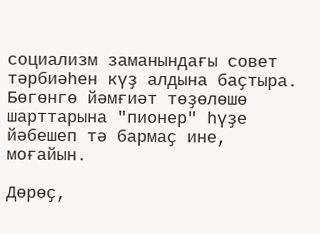социализм заманындағы совет тәрбиәһен күҙ алдына баҫтыра. Бөгөнгө йәмғиәт төҙөлөшө шарттарына "пионер" һүҙе йәбешеп тә бармаҫ ине, моғайын.

Дөрөҫ,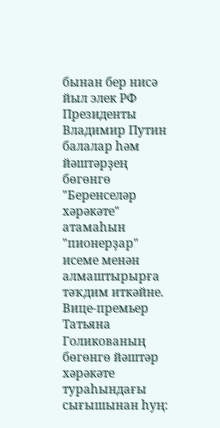бынан бер нисә йыл элек РФ Президенты Владимир Путин балалар һәм йәштәрҙең бөгөнгө "Беренселәр хәрәкәте" атамаһын "пионерҙар" исеме менән алмаштырырға тәҡдим иткәйне. Вице-премьер Татьяна Голикованың бөгөнгө йәштәр хәрәкәте тураһындағы сығышынан һуң: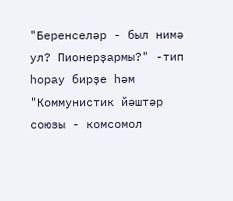"Беренселәр - был нимә ул? Пионерҙармы?" -тип һорау бирҙе һәм "Коммунистик йәштәр союзы - комсомол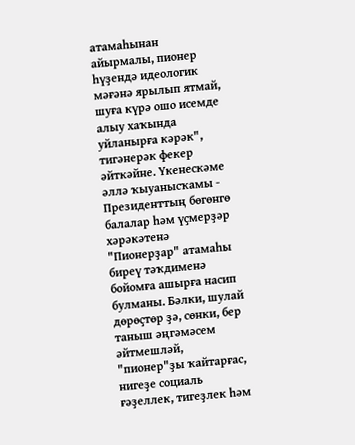атамаһынан айырмалы, пионер һүҙендә идеологик мәғәнә ярылып ятмай, шуға күрә ошо исемде алыу хаҡында уйланырға кәрәк", тигәнерәк фекер әйткәйне. Үкенескәме әллә ҡыуанысҡамы - Президенттың бөгөнгө балалар һәм үҫмерҙәр хәрәкәтенә "Пионерҙар" атамаһы биреү тәҡдименә бойомға ашырға насип булманы. Бәлки, шулай дөрөҫтөр ҙә, сөнки, бер таныш әңгәмәсем әйтмешләй, "пионер"ҙы ҡайтарғас, нигеҙе социаль ғәҙеллек, тигеҙлек һәм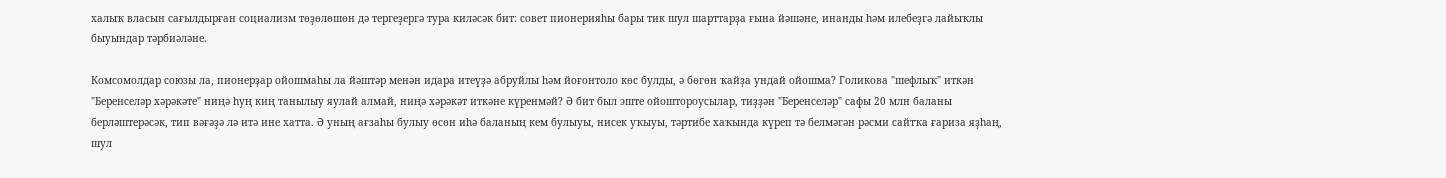халыҡ власын сағылдырған социализм төҙөлөшөн дә тергеҙергә тура киләсәк бит: совет пионерияһы бары тик шул шарттарҙа ғына йәшәне, инанды һәм илебеҙгә лайыҡлы быуындар тәрбиәләне.

Комсомолдар союзы ла, пионерҙар ойошмаһы ла йәштәр менән идара итеүҙә абруйлы һәм йоғонтоло көс булды, ә бөгөн ҡайҙа ундай ойошма? Голикова "шефлыҡ" иткән "Беренселәр хәрәкәте" ниңә һуң киң танылыу яулай алмай, ниңә хәрәкәт иткәне күренмәй? Ә бит был эште ойоштороусылар, тиҙҙән "Беренселәр" сафы 20 млн баланы берләштерәсәк, тип вәғәҙә лә итә ине хатта. Ә уның ағзаһы булыу өсөн иһә баланың кем булыуы, нисек уҡыуы, тәртибе хаҡында күреп тә белмәгән рәсми сайтҡа ғариза яҙһаң, шул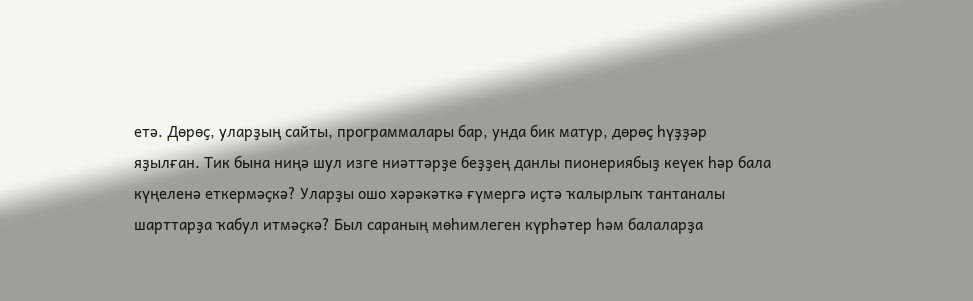етә. Дөрөҫ, уларҙың сайты, программалары бар, унда бик матур, дөрөҫ һүҙҙәр яҙылған. Тик бына ниңә шул изге ниәттәрҙе беҙҙең данлы пионериябыҙ кеүек һәр бала күңеленә еткермәҫкә? Уларҙы ошо хәрәкәткә ғүмергә иҫтә ҡалырлыҡ тантаналы шарттарҙа ҡабул итмәҫкә? Был сараның мөһимлеген күрһәтер һәм балаларҙа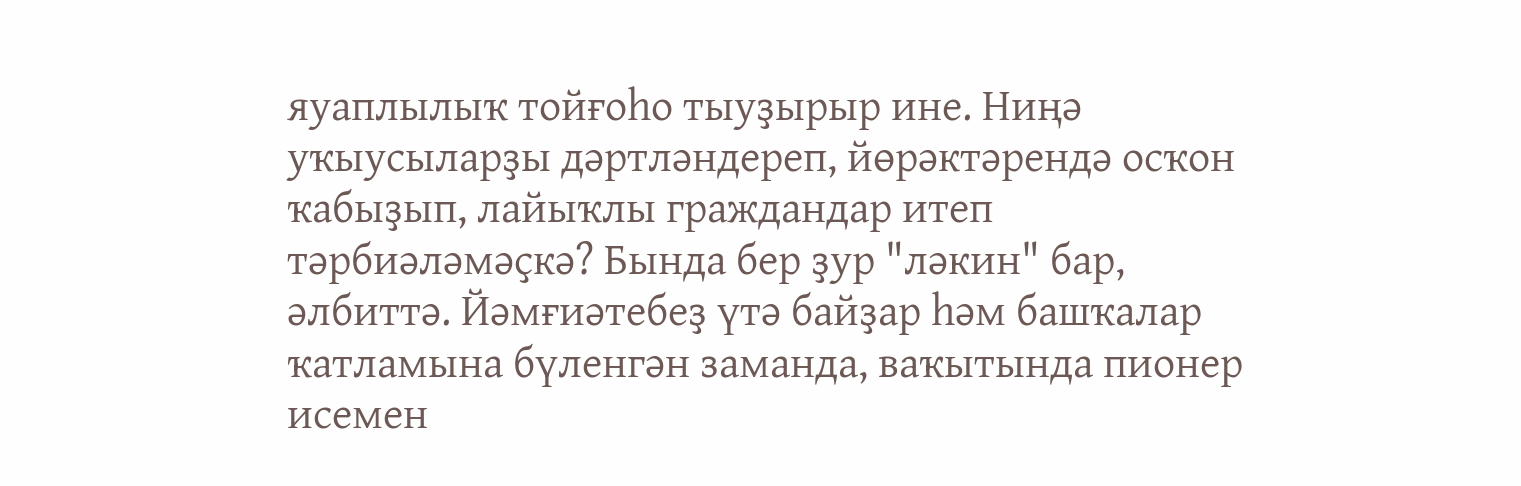яуаплылыҡ тойғоһо тыуҙырыр ине. Ниңә уҡыусыларҙы дәртләндереп, йөрәктәрендә осҡон ҡабыҙып, лайыҡлы граждандар итеп тәрбиәләмәҫкә? Бында бер ҙур "ләкин" бар, әлбиттә. Йәмғиәтебеҙ үтә байҙар һәм башҡалар ҡатламына бүленгән заманда, ваҡытында пионер исемен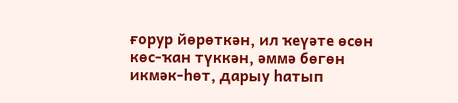ғорур йөрөткән, ил ҡеүәте өсөн көс-ҡан түккән, әммә бөгөн икмәк-һөт, дарыу һатып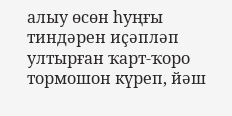алыу өсөн һуңғы тиндәрен иҫәпләп ултырған ҡарт-ҡоро тормошон күреп, йәш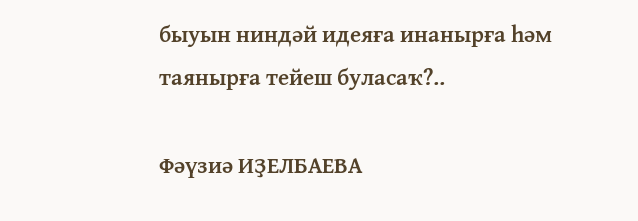быуын ниндәй идеяға инанырға һәм таянырға тейеш буласаҡ?..

Фәүзиә ИҘЕЛБАЕВА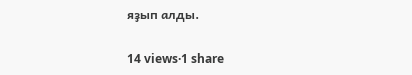яҙып алды.

14 views·1 share